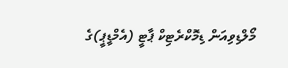މޯލްޑިވިއަން ޑިމޮކްރެޓިކް ޕާޓީ (އެމްޑީޕީ)ގެ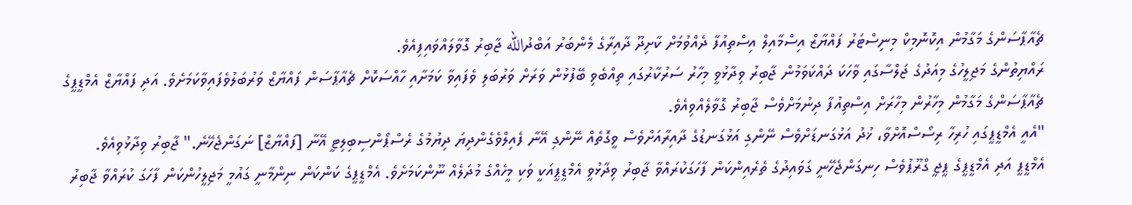ޗެއާޕާސަންގެ މަގާމުން އިކޮނޮމިކް މިނިސްޓަރު ފައްޔާޒް އިސްމާއިލް އިސްތިއުފާ ދެއްވުމަށް ކާށިދޫ ދާއިރާގެ މެންބަރު އަބްދުالله ޖާބިރު ގޮވާލައްވައިފިއެވެ.
ރައްޔިތުންގެ މަޖިލީހުގެ މިއަދުގެ ޖަލްސާގައި ވާހަކަ ދައްކަވަމުން ޖާބިރު ވިދާޅުވީ މިހާރު ސަރުކާރުގައި ތިއްބެވި ބޭފުޅުން ވަރަށް ވަރުބަލި ވެފައިވާ ކަމަށާއި ހާއްސަކޮށް ޗެއާޕާސަން ފައްޔާޒް ވަރުބަލުވެފައިވާކަމަށެވެ. އަދި ފައްޔާޒް އެމްޑީޕީގެ ޗެއާޕާސަންގެ މަގާމުން މިހާރުން މިހާރަށް އިސްތިއުފާ ދިނުމަށްވެސް ޖާބިރު ގޮވާލެއްވިއެވެ.
"އެއީ އެމްޑީޕީގައި ހުރިހާ ރިސޯސްއޮށްވާ، ޚުދު އަޅުގަނޑަށްވެސް ނޭންގި އަޅުގަނޑުގެ ދާއިރާއަށްވެސް ވީގޮތެއް ނޭންގި އޭނާ ފެއިލްވެގެންދިޔަ ދިޔުމުގެ ރެސްޕޯންސިބިލިޓީ އޭނާ [ފައްޔާޒް] ނަގަންޖެހޭނެ." ޖާބިރު ވިދާޅުވިއެވެ.
އެމްޑީޕީ އަދި އެމްޑީޕީގެ ޕީޖީ ގްރޫޕުވެސް ހިނގަންޖެހޭނީ ގަވައިދުގެ ތެރެއިންކަން ފާހަގަކުރައްވާ ޖާބިރު ވިދާޅުވީ އެމްޑީޕީއަކީ ވަކި މީހެއްގެ މުދަލެއް ނޫންކަމަށެވެ. އެމްޑީޕީގެ ކަންކަން ނިންމާނީ ގައުމީ މަޖިލީހުންކަން ފާހަގަ ކުރައްވާ ޖާބިރު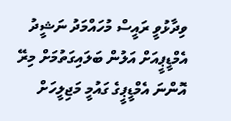ވިދާޅުވީ ރައީސް މުހައްމަދު ނަޝީދު އެމްޑީޕީއަށް އަލުން ބަލައިގަތުމަށް މިރޭ އޮންނަ އެމްޑީޕީގެ ގައުމީ މަޖިލީހަށް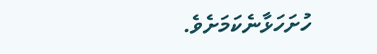ހުށަހަޅާނެކަމަށެވެ.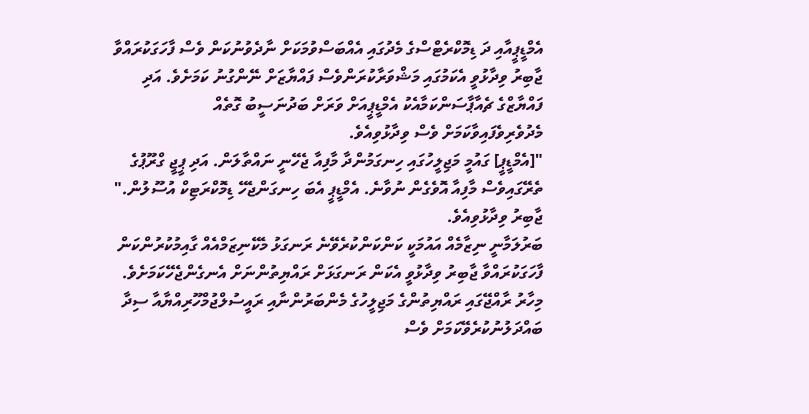އެމްޑީޕީއާއި ދަ ޑިމޮކްރެޓްސްގެ މެދުގައި އެއްބަސްވުމަކަށް ނާދެވުނުކަން ވެސް ފާހަގަކުރައްވާ ޖާބިރު ވިދާޅުވީ އެކަމުގައި މަޝްވަރާކުރަންވެސް ފައްޔާޒަށް ނޭންގުނު ކަމަށެވެ. އަދި ފައްޔާޒްގެ ޗެއާޕާސަންކަމާއެކު އެމްޑީޕީއަށް ވަރަށް ބަދުނަސީބު ގޮތެއް މެދުވެރިވެފައިވާކަމަށް ވެސް ވިދާޅުވިއެވެ.
"[އެމްޑީޕީ] ގައުމީ މަޖިލީހުގައި ހިނގަމުންދާ މާފިއާ ޖެހޭނީ ނައްތާލަން. އަދި ޕީޖީ ގްރޫޕުގެ ތެރޭގައިވެސް މާފިއާ އޮވެގެން ނުވާނެ. އެމްޑީޕީ އެބަ ހިނގަންޖެހޭ ޑިމޮކްރަޓިކް އުސޫލުން." ޖާބިރު ވިދާޅުވިއެވެ.
ބަރުލަމާނީ ނިޒާމެއް އައުމަކީ ކަންކަންކުރެވޭނެ ރަނގަޅު މެކޭނިޒަމްއެއް ގާއިމުކުރުންކަން ފާހަގަކުރައްވާ ޖާބިރު ވިދާޅުވީ އެކަން ރަނގަޅަށް ރައްޔިތުންނަށް އެނގެންޖެހޭކަމަށެވެ. މިހާރު ރާއްޖޭގައި ރައްޔިތުންގެ މަޖިލީހުގެ މެންބަރުންނާއި ރައީސުލްޖުމްހޫރިއްޔާއާ ސިދާ ބައްދަލުނުކުރެވޭކަމަށް ވެސް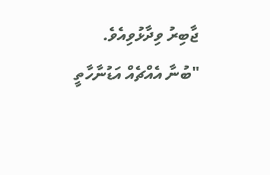ޖާބިރު ވިދާޅުވިއެވެ.
"ބުނާ އެއްޗެއް އަޑުނާހާތީ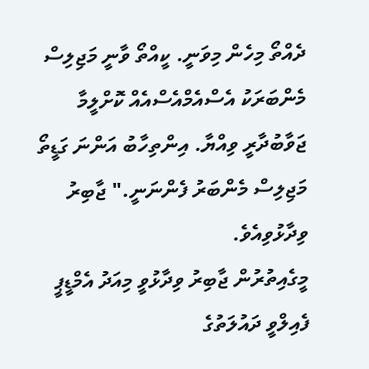ދެއްތޯ މިހެން މިވަނީ. ކީއްތޯ ވާނީ މަޖިލިސް މެންބަރަކު އެސްއެމްއެސްއެއް ކޮށްލީމާ ޖަވާބުދާރީ ވިއްޔާ. އިންތިހާބު އަންނަ ގަޑީތޯ މަޖިލިސް މެންބަރު ފެންނަނީ." ޖާބިރު ވިދާޅުވިއެވެ.
މީގެއިތުރުން ޖާބިރު ވިދާޅުވީ މިއަދު އެމްޑީޕީ ފެއިލްވީ ދައުލަތުގެ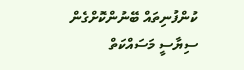ކުންފުނިތައް ބޭނުންކޮށްގެން ސިޔާސީ މަސައްކަތް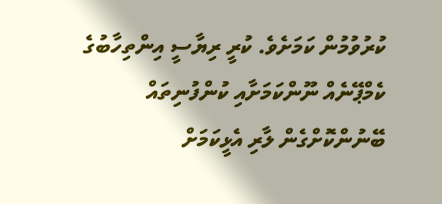ކުރުވުމުން ކަމަށެވެ. ކުރީ ރިޔާސީ އިންތިހާބުގެ ކެމްޕޭނެއް ނޫންކަމަށާއި ކުންފުނިތައް ބޭނުންކޮށްގެން ލާރި އެޅީކަމަށް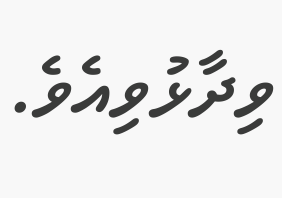ވިދާޅުވިއެވެ.